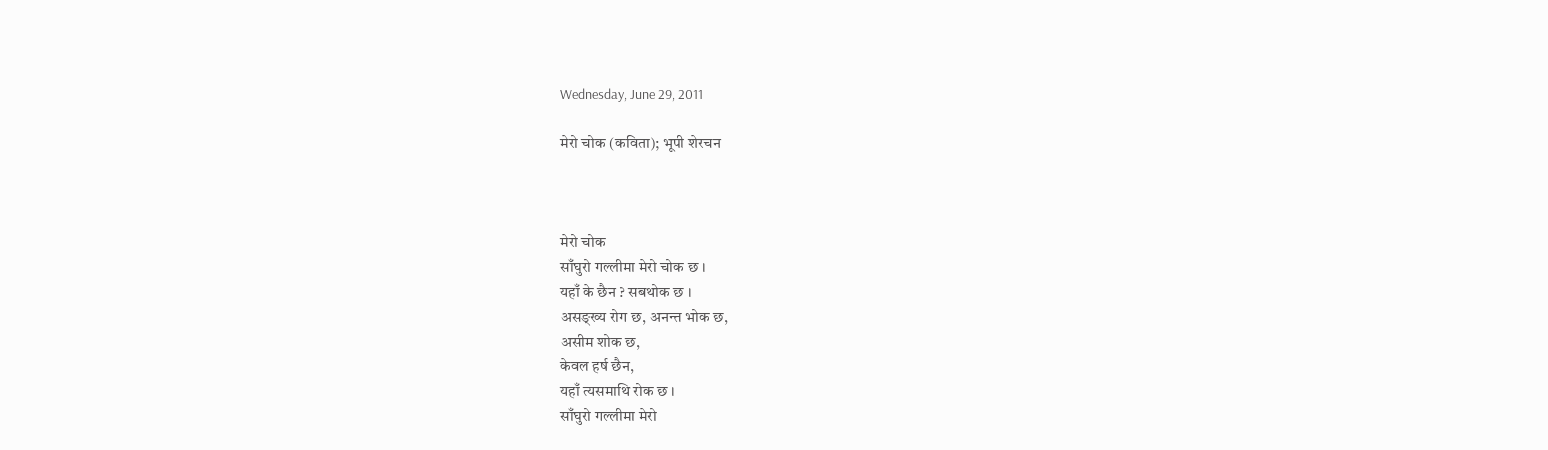Wednesday, June 29, 2011

मेरो चोक (कविता); भूपी शेरचन



मेरो चोक
साँघुरो गल्लीमा मेरो चोक छ ।
यहाँ के छैन ? सबथोक छ ।
असङ्ख्य रोग छ, अनन्त भोक छ,
असीम शोक छ,
केवल हर्ष छैन,
यहाँ त्यसमाथि रोक छ ।
साँघुरो गल्लीमा मेरो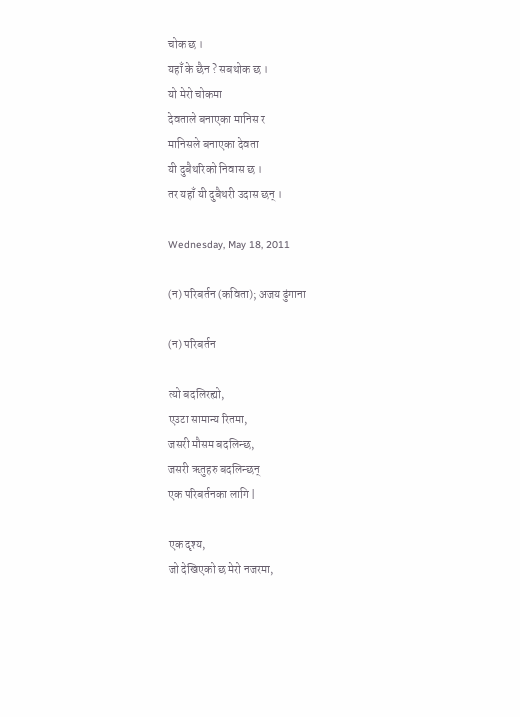चोक छ ।
यहाँ के छैन ? सबथोक छ ।
यो मेरो चोकमा
देवताले बनाएका मानिस र
मानिसले बनाएका देवता
यी दुबैथरिको निवास छ ।
तर यहाँ यी दुबैथरी उदास छन् ।

Wednesday, May 18, 2011

(न) परिबर्तन (कविता); अजय ढुंगाना

(न) परिबर्तन

त्यो बदलिरह्यो,
एउटा सामान्य रितमा,
जसरी मौसम बदलिन्छ,
जसरी ऋतुहरु बदलिन्छन्
एक परिबर्तनका लागि |

एक दृश्य,
जो देखिएको छ मेरो नजरमा,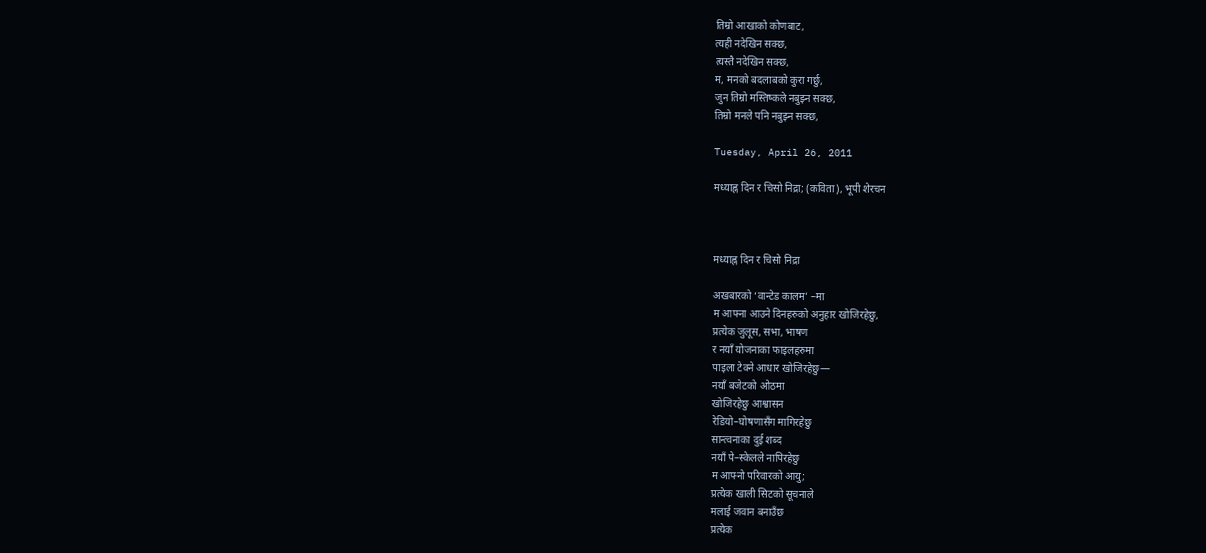तिम्रो आखाको कोणबाट,
त्यही नदेखिन सक्छ,
त्यस्तै नदेखिन सक्छ,
म, मनको बदलाबको कुरा गर्छु,
जुन तिम्रो मस्तिष्कले नबुझ्न सक्छ,
तिम्रो मनले पनि नबुझ्न सक्छ,

Tuesday, April 26, 2011

मध्याह्न दिन र चिसो निद्रा; (कविता), भूपी शेरचन



मध्याह्न दिन र चिसो निद्रा

अखबारको ‘वान्टेड कालम’ –मा
म आफ्ना आउने दिनहरुको अनुहार खोजिरहेछु,
प्रत्येक जुलूस, सभा, भाषण
र नयाँ योजनाका फाइलहरुमा
पाइला टेक्ने आधार खोजिरहेछु—
नयाँ बजेटको ओठमा
खोजिरहेछु आश्वासन
रेडियो–घोषणासँग मागिरहेछु
सान्त्वनाका दुई शब्द
नयाँ पे–स्केलले नापिरहेछु
म आफ्नो परिवारको आयु;
प्रत्येक खाली सिटको सूचनाले
मलाई जवान बनाउँछ
प्रत्येक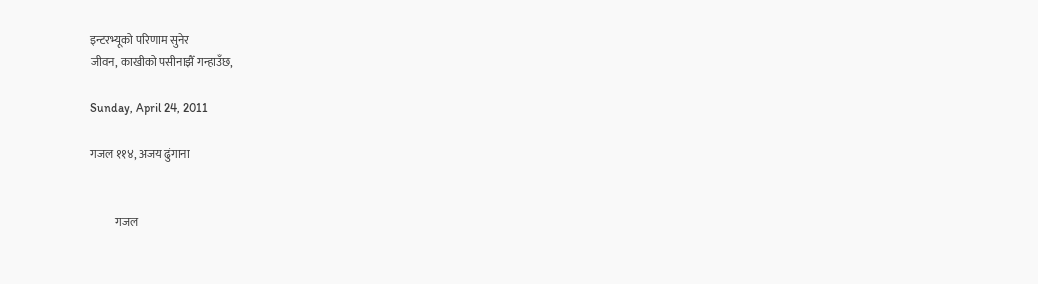इन्टरभ्यूको परिणाम सुनेर
जीवन, काखीको पसीनाझैँ गन्हाउँछ,

Sunday, April 24, 2011

गजल ११४, अजय ढुंगाना


           गजल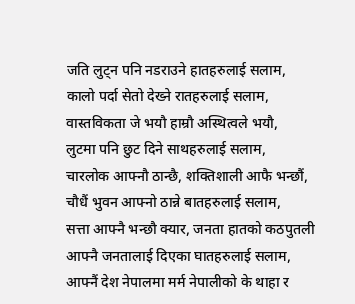जति लुट्न पनि नडराउने हातहरुलाई सलाम,
कालो पर्दा सेतो देख्ने रातहरुलाई सलाम,
वास्तविकता जे भयौ हाम्रौ अस्थित्वले भयौ,
लुटमा पनि छुट दिने साथहरुलाई सलाम,
चारलोक आफ्नौ ठान्छै, शक्तिशाली आफै भन्छौं,
चौधैं भुवन आफ्नो ठान्ने बातहरुलाई सलाम,
सत्ता आफ्नै भन्छौ क्यार, जनता हातको कठपुतली
आफ्नै जनतालाई दिएका घातहरुलाई सलाम,
आफ्नैं देश नेपालमा मर्म नेपालीको के थाहा र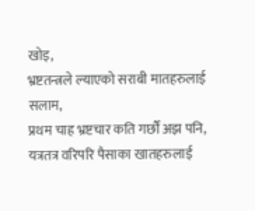खोइ,
भ्रष्टतन्त्रले ल्याएको सराबी मातहरुलाई सलाम,
प्रथम चाह भ्रष्टचार कति गर्छौं अझ पनि,
यत्रतत्र वरिपरि पैसाका खातहरुलाई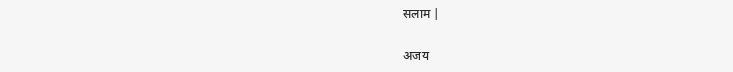सलाम |

अजय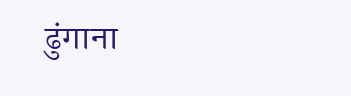ढुंगाना